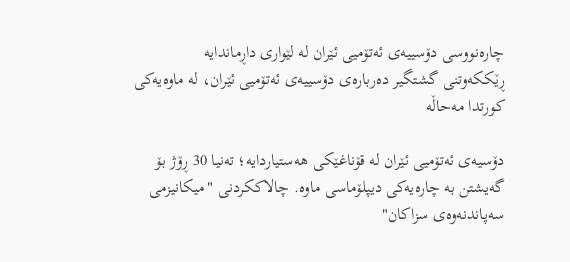چارەنووسی دۆسییەی ئەتۆمیی ئێران لە لێواری داڕماندایە
ڕێککەوتنی گشتگیر دەربارەی دۆسییەی ئەتۆمیی ئێران، لە ماوەیەکی کورتدا مەحاڵە

دۆسیەی ئەتۆمیی ئێران لە قۆناغێکی هەستیاردایە؛ تەنیا 30 ڕۆژ بۆ گەیشتن بە چارەیەکی دیپلۆماسی ماوە. چالاککردنی "میکانیزمی سەپاندنەوەی سزاکان"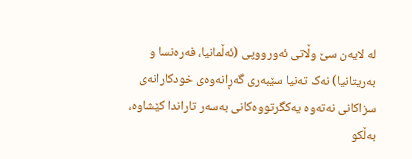لە لایەن سێ وڵاتی ئەورووپی (ئەڵمانیا، فەرەنسا و بەریتانیا) نەک تەنیا سێبەری گەڕانەوەی خودکارانەی سزاکانی نەتەوە یەکگرتووەکانی بەسەر تاراندا کێشاوە، بەڵکو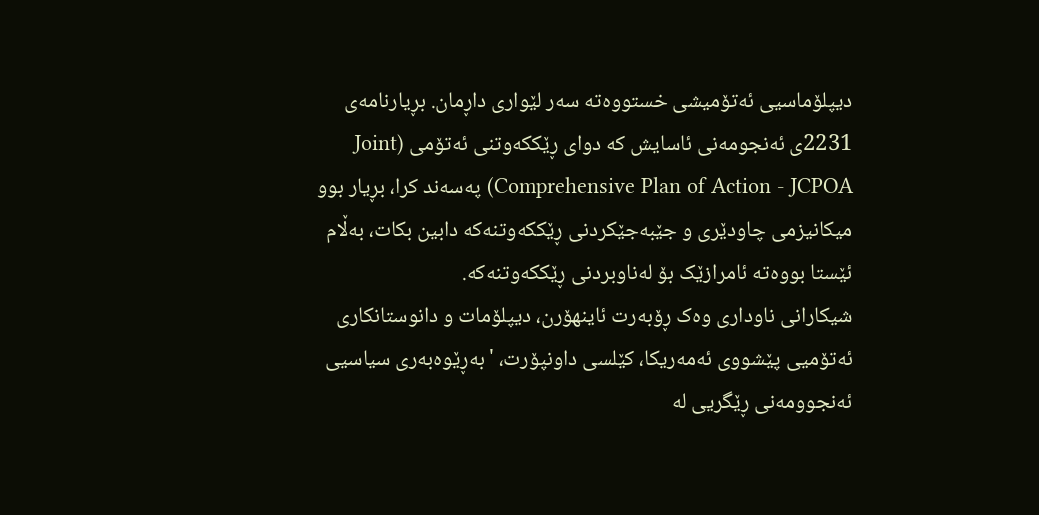دیپلۆماسیی ئەتۆمیشی خستووەتە سەر لێواری داڕمان. بڕیارنامەی 2231ی ئەنجومەنی ئاسایش کە دوای ڕێککەوتنی ئەتۆمی (Joint Comprehensive Plan of Action - JCPOA) پەسەند کرا، بڕیار بوو میکانیزمی چاودێری و جێبەجێکردنی ڕێککەوتنەکە دابین بکات، بەڵام ئێستا بووەتە ئامرازێک بۆ لەناوبردنی ڕێککەوتنەکە.
شیکارانی ناوداری وەک ڕۆبەرت ئاینهۆرن، دیپلۆمات و دانوستانکاری ئەتۆمیی پێشووی ئەمەریکا، کێلسی داونپۆرت، 'بەڕێوەبەری سیاسیی ئەنجوومەنی ڕێگریی لە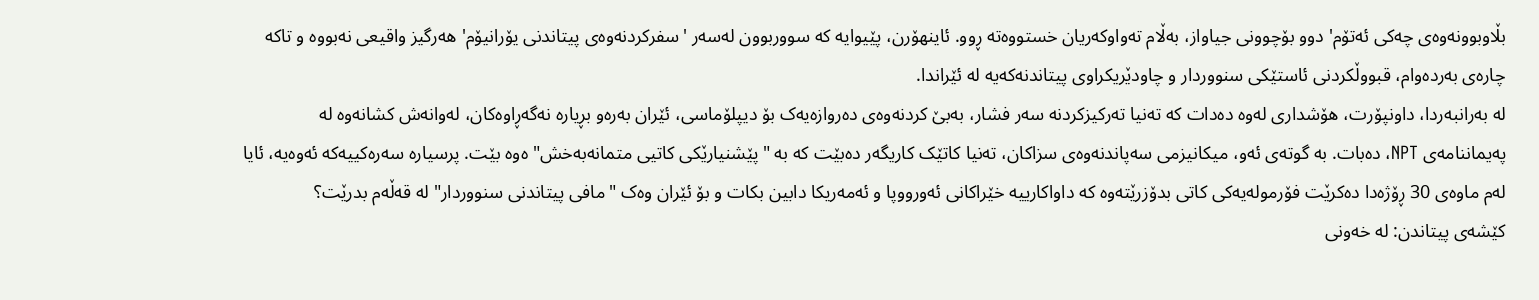بڵاوبوونەوەی چەکی ئەتۆم' دوو بۆچوونی جیاواز، بەڵام تەواوکەریان خستووەتە ڕوو. ئاینهۆرن، پێیوایە کە سووربوون لەسەر 'سفرکردنەوەی پیتاندنی یۆرانیۆم' هەرگیز واقیعی نەبووە و تاکە چارەی بەردەوام، قبووڵکردنی ئاستێکی سنووردار و چاودێریکراوی پیتاندنەکەیە لە ئێراندا.
لە بەرانبەردا، داونپۆرت، هۆشداری لەوە دەدات کە تەنیا تەرکیزکردنە سەر فشار، بەبێ کردنەوەی دەروازەیەک بۆ دیپلۆماسی، ئێران بەرەو بڕیارە نەگەڕاوەکان، لەوانەش کشانەوە لە پەیماننامەی NPT، دەبات. بە گوتەی ئەو، میکانیزمی سەپاندنەوەی سزاکان، تەنیا کاتێک کاریگەر دەبێت کە بە "پێشنیارێکی کاتیی متمانەبەخش" ەوە بێت. پرسیارە سەرەکییەکە ئەوەیە، ئایا لەم ماوەی 30 ڕۆژەدا دەکرێت فۆرمولەیەکی کاتی بدۆزرێتەوە کە داواکارییە خێراکانی ئەورووپا و ئەمەریکا دابین بکات و بۆ ئێران وەک "مافی پیتاندنی سنووردار" لە قەڵەم بدرێت؟
کێشەی پیتاندن: لە خەونی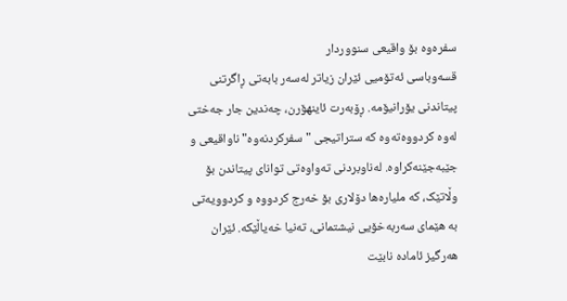سفرەوە بۆ واقیعی سنووردار
قسەوباسی ئەتۆمیی ئێران زیاتر لەسەر بابەتی ڕاگرتنی پیتاندنی یۆرانیۆمە. ڕۆبەرت ئاینهۆرن، چەندین جار جەختی لەوە کردووەتەوە کە ستراتیجی "سفرکردنەوە" ناواقیعی و جێبەجێنەکراوە. لەناوبردنی تەواوەتی توانای پیتاندن بۆ وڵاتێک، کە ملیارەها دۆلاری بۆ خەرج کردووە و کردوویەتی بە هێمای سەربەخۆیی نیشتمانی، تەنیا خەیاڵێکە. ئێران هەرگیز ئامادە نابێت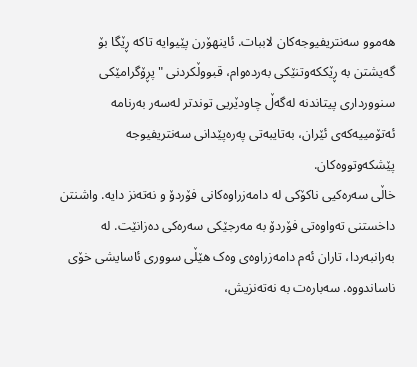هەموو سەنتریفیوجەکان لاببات. ئاینهۆرن پێیوایە تاکە ڕێگا بۆ گەیشتن بە ڕێککەوتنێکی بەردەوام، قبووڵکردنی "پڕۆگرامێکی سنوورداری پیتاندنە لەگەڵ چاودێریی توندتر لەسەر بەرنامە ئەتۆمییەکەی ئێران، بەتایبەتی پەرەپێدانی سەنتریفیوجە پێشکەوتووەکان.
خاڵی سەرەکیی ناکۆکی لە دامەزراوەکانی فۆردۆ و نەتەنز دایە. واشنتن داخستنی تەواوەتی فۆردۆ بە مەرجێکی سەرەکی دەزانێت. لە بەرانبەردا، تاران ئەم دامەزراوەی وەک هێڵی سووری ئاسایشی خۆی ناساندووە. سەبارەت بە نەتەنزیش،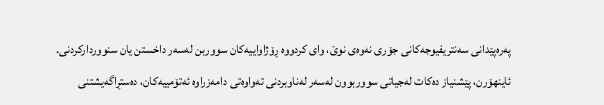پەرەپێدانی سەنتریفیوجەکانی جۆری نەوەی نوێ، وای کردووە ڕۆژاواییەکان سووربن لەسەر داخستن یان سنووردارکردنی.
ئاینهۆرن، پێشنیاز دەکات لەجیاتی سووربوون لەسەر لەناوبردنی تەواوەتی دامەزراوە ئەتۆمییەکان، دەستڕاگەیشتنی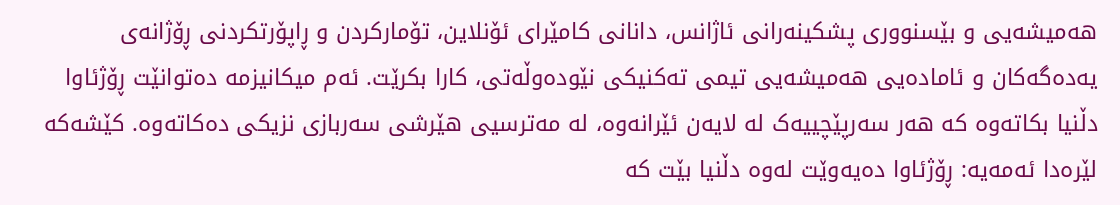هەمیشەیی و بێسنووری پشکینەرانی ئاژانس، دانانی کامێرای ئۆنلاین، تۆمارکردن و ڕاپۆرتکردنی ڕۆژانەی یەدەگەکان و ئامادەیی هەمیشەیی تیمی تەکنیکی نێودەوڵەتی، کارا بکرێت. ئەم میکانیزمە دەتوانێت ڕۆژئاوا دڵنیا بکاتەوە کە هەر سەرپێچییەک لە لایەن ئێرانەوە، لە مەترسیی هێرشی سەربازی نزیکی دەکاتەوە. کێشەکە لێرەدا ئەمەیە: ڕۆژئاوا دەیەوێت لەوە دڵنیا بێت کە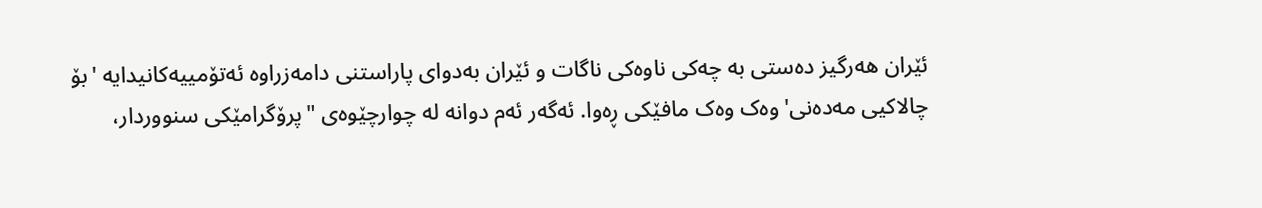ئێران هەرگیز دەستی بە چەکی ناوەکی ناگات و ئێران بەدوای پاراستنی دامەزراوە ئەتۆمییەکانیدایە 'بۆ چالاکیی مەدەنی' وەک وەک مافێکی ڕەوا. ئەگەر ئەم دوانە لە چوارچێوەی "پرۆگرامێکی سنووردار،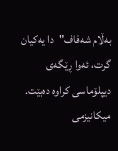بەڵام شەفاف"دا یەکیان گرت، ئەوا ڕێگەی دیپلۆماسی کراوە دەبێت.
میکانیزمی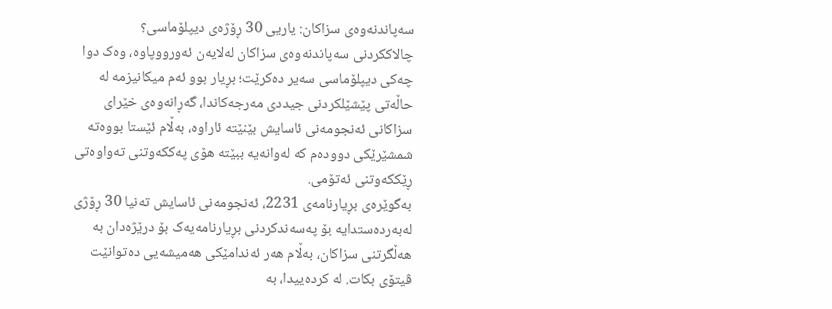سەپاندنەوەی سزاکان: یاریی 30 ڕۆژەی دیپلۆماسی؟
چالاککردنی سەپاندنەوەی سزاکان لەلایەن ئەورووپاوە، وەک دوا چەکی دیپلۆماسی سەیر دەکرێت؛ بڕیار بوو ئەم میکانیزمە لە حاڵەتی پێشێلکردنی جیددی مەرجەکاندا، گەڕانەوەی خێرای سزاکانی ئەنجومەنی ئاسایش بێنێتە ئاراوە، بەڵام ئێستا بووەتە شمشێرێکی دوودەم کە لەوانەیە ببێتە هۆی پەککەوتنی تەواوەتی ڕێککەوتنی ئەتۆمی.
بەگوێرەی بڕیارنامەی 2231، ئەنجومەنی ئاسایش تەنیا 30 ڕۆژی لەبەردەستدایە بۆ پەسەندکردنی بڕیارنامەیەک بۆ درێژەدان بە هەڵگرتنی سزاکان، بەڵام هەر ئەندامێکی هەمیشەیی دەتوانێت ڤیتۆی بکات. لە کردەییدا، بە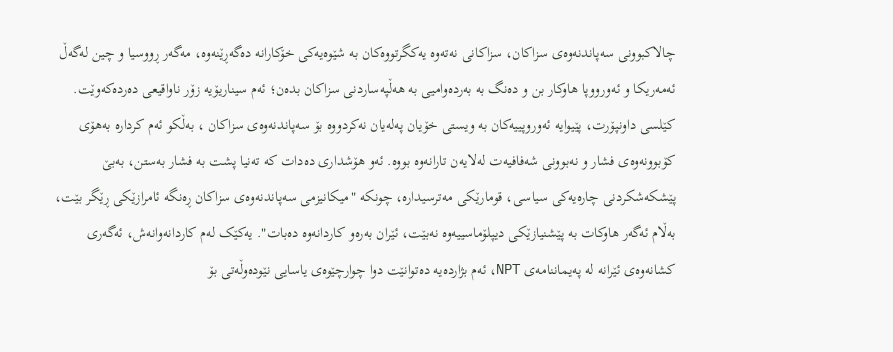چالاکبوونی سەپاندنەوەی سزاکان، سزاکانی نەتەوە یەکگرتووەکان بە شێوەیەکی خۆکارانە دەگەڕێنەوە، مەگەر ڕووسیا و چین لەگەڵ ئەمەریکا و ئەورووپا هاوکار بن و دەنگ بە بەردەوامیی بە هەڵپەساردنی سزاکان بدەن؛ ئەم سیناریۆیە زۆر ناواقیعی دەردەکەوێت.
کێلسی داونپۆرت، پێیوایە ئەوروپییەکان بە ویستی خۆیان پەلەیان نەکردووە بۆ سەپاندنەوەی سزاکان ، بەڵکو ئەم کردارە بەهۆی کۆبوونەوەی فشار و نەبوونی شەفافیەت لەلایەن تارانەوە بووە. ئەو هۆشداری دەدات کە تەنیا پشت بە فشار بەستن، بەبێ پێشکەشکردنی چارەیەکی سیاسی، قومارێکی مەترسیدارە، چونکە "میکانیزمی سەپاندنەوەی سزاکان ڕەنگە ئامرازێکی ڕێگر بێت، بەڵام ئەگەر هاوکات بە پێشنیازێکی دیپلۆماسییەوە نەبێت، ئێران بەرەو کاردانەوە دەبات". یەکێک لەم کاردانەوانەش، ئەگەری کشانەوەی ئێرانە لە پەیماننامەی NPT، ئەم بژاردەیە دەتوانێت دوا چوارچێوەی یاسایی نێودەوڵەتی بۆ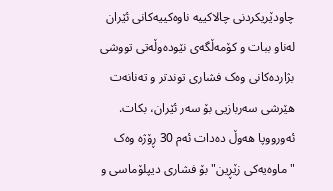چاودێریکردنی چالاکییە ناوەکییەکانی ئێران لەناو ببات و کۆمەڵگەی نێودەوڵەتی تووشی بژاردەکانی وەک فشاری توندتر و تەنانەت هێرشی سەربازیی بۆ سەر ئێران، بکات.
ئەورووپا هەوڵ دەدات ئەم 30 ڕۆژە وەک "ماوەیەکی زێڕین" بۆ فشاری دیپلۆماسی و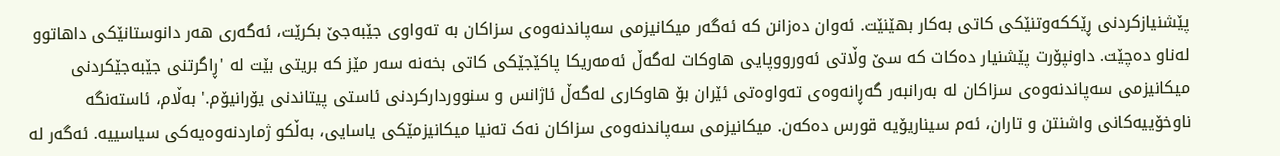پێشنیازکردنی ڕێککەوتنێکی کاتی بەکار بهێنێت. ئەوان دەزانن کە ئەگەر میکانیزمی سەپاندنەوەی سزاکان بە تەواوی جێبەجێ بکرێت، ئەگەری هەر دانوستانێکی داهاتوو لەناو دەچێت. داونپۆرت پێشنیار دەکات کە سێ وڵاتی ئەورووپایی هاوکات لەگەڵ ئەمەریکا پاکێجێکی کاتی بخەنە سەر مێز کە بریتی بێت لە 'ڕاگرتنی جێبەجێکردنی میکانیزمی سەپاندنەوەی سزاکان لە بەرانبەر گەڕانەوەی تەواوەتی ئێران بۆ هاوکاری لەگەڵ ئاژانس و سنووردارکردنی ئاستی پیتاندنی یۆرانیۆم.' بەڵام، ئاستەنگە ناوخۆییەکانی واشنتن و تاران، ئەم سیناریۆیە قورس دەکەن. میکانیزمی سەپاندنەوەی سزاکان نەک تەنیا میکانیزمێکی یاسایی، بەڵکو ژماردنەوەیەکی سیاسییە. ئەگەر لە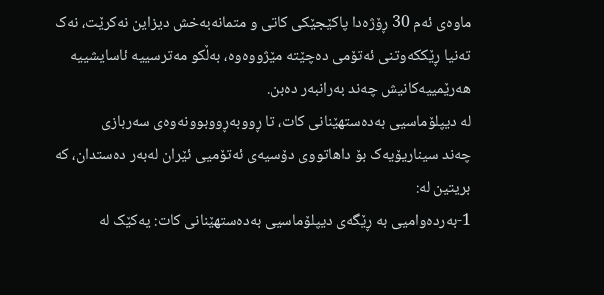ماوەی ئەم 30 ڕۆژەدا پاکێجێکی کاتی و متمانەبەخش دیزاین نەکرێت، نەک تەنیا ڕێککەوتنی ئەتۆمی دەچێتە مێژووەوە، بەڵکو مەترسییە ئاسایشییە هەرێمییەکانیش چەند بەرانبەر دەبن.
لە دیپلۆماسیی بەدەستهێنانی کات، تا ڕووبەڕووبوونەوەی سەربازی
چەند سیناریۆیەک بۆ داهاتووی دۆسیەی ئەتۆمیی ئێران لەبەر دەستدان، کە بریتین لە:
1-بەردەوامیی بە ڕێگەی دیپلۆماسیی بەدەستهێنانی کات: یەکێک لە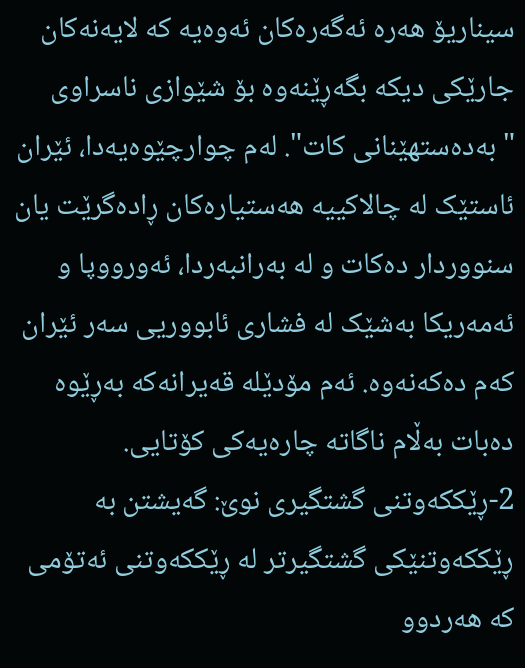سیناریۆ هەرە ئەگەرەکان ئەوەیە کە لایەنەکان جارێکی دیکە بگەڕێنەوە بۆ شێوازی ناسراوی "بەدەستهێنانی کات". لەم چوارچێوەیەدا، ئێران ئاستێک لە چالاکییە هەستیارەکان ڕادەگرێت یان سنووردار دەکات و لە بەرانبەردا، ئەورووپا و ئەمەریکا بەشێک لە فشاری ئابووریی سەر ئێران کەم دەکەنەوە. ئەم مۆدێلە قەیرانەکە بەڕێوە دەبات بەڵام ناگاتە چارەیەکی کۆتایی.
2-ڕێککەوتنی گشتگیری نوێ: گەیشتن بە ڕێککەوتنێکی گشتگیرتر لە ڕێککەوتنی ئەتۆمی کە هەردوو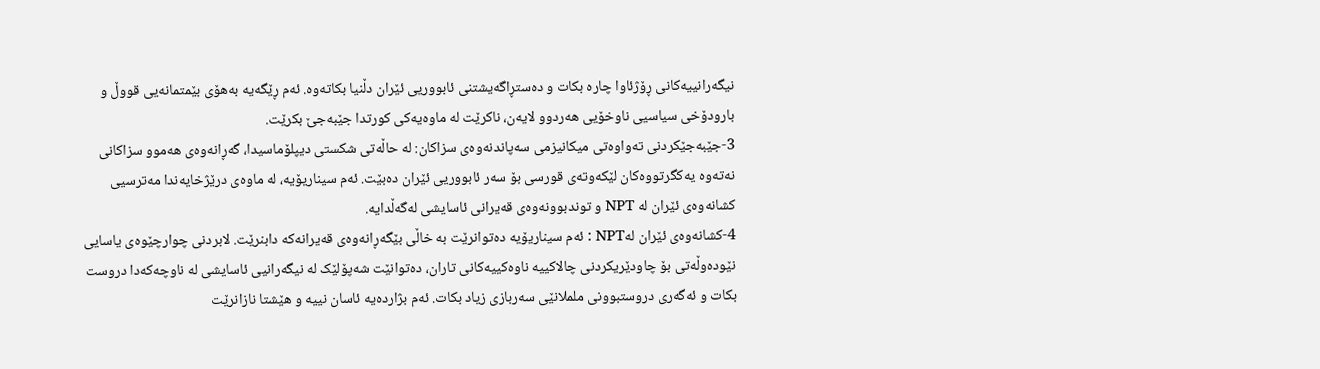نیگەرانییەکانی ڕۆژئاوا چارە بکات و دەستڕاگەیشتنی ئابووریی ئێران دڵنیا بکاتەوە. ئەم ڕێگەیە بەهۆی بێمتمانەیی قووڵ و بارودۆخی سیاسیی ناوخۆیی هەردوو لایەن، ناکرێت لە ماوەیەکی کورتدا جێبەجێ بکرێت.
3-جێبەجێکردنی تەواوەتی میکانیزمی سەپاندنەوەی سزاکان: لە حاڵەتی شکستی دیپلۆماسیدا، گەڕانەوەی هەموو سزاکانی نەتەوە یەکگرتووەکان لێکەوتەی قورسی بۆ سەر ئابووریی ئێران دەبێت. ئەم سیناریۆیە، لە ماوەی درێژخایەندا مەترسیی کشانەوەی ئێران لە NPT و توندبوونەوەی قەیرانی ئاسایشی لەگەڵدایە.
4-کشانەوەی ئێران لەNPT : ئەم سیناریۆیە دەتوانرێت بە خاڵی بێگەڕانەوەی قەیرانەکە دابنرێت. لابردنی چوارچێوەی یاسایی نێودەوڵەتی بۆ چاودێریکردنی چالاکییە ناوەکییەکانی تاران، دەتوانێت شەپۆلێک لە نیگەرانیی ئاسایشی لە ناوچەکەدا دروست بکات و ئەگەری دروستبوونی ململانێی سەربازی زیاد بکات. ئەم بژاردەیە ئاسان نییە و هێشتا نازانرێت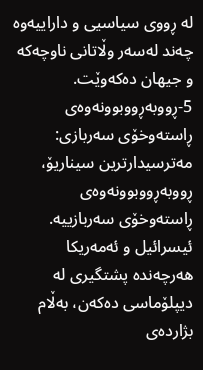لە ڕووی سیاسیی و داراییەوە چەند لەسەر وڵاتانی ناوچەکە و جیهان دەکەوێت.
5-ڕووبەڕووبوونەوەی ڕاستەوخۆی سەربازی: مەترسیدارترین سیناریۆ، ڕووبەڕووبوونەوەی ڕاستەوخۆی سەربازییە. ئیسرائیل و ئەمەریکا هەرچەندە پشتگیری لە دیپلۆماسی دەکەن، بەڵام بژاردەی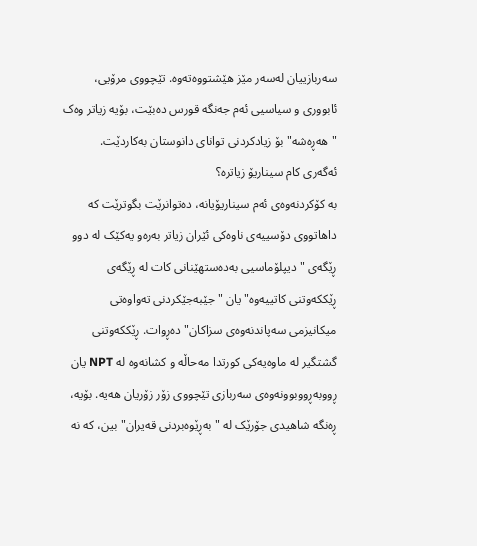سەربازییان لەسەر مێز هێشتووەتەوە. تێچووی مرۆیی، ئابووری و سیاسیی ئەم جەنگە قورس دەبێت، بۆیە زیاتر وەک "هەڕەشە" بۆ زیادکردنی توانای دانوستان بەکاردێت.
ئەگەری کام سیناریۆ زیاترە؟
بە کۆکردنەوەی ئەم سیناریۆیانە، دەتوانرێت بگوترێت کە داهاتووی دۆسییەی ناوەکی ئێران زیاتر بەرەو یەکێک لە دوو ڕێگەی "دیپلۆماسیی بەدەستهێنانی کات لە ڕێگەی ڕێککەوتنی کاتییەوە" یان "جێبەجێکردنی تەواوەتی میکانیزمی سەپاندنەوەی سزاکان" دەڕوات. ڕێککەوتنی گشتگیر لە ماوەیەکی کورتدا مەحاڵە و کشانەوە لە NPT یان ڕووبەڕووبوونەوەی سەربازی تێچووی زۆر زۆریان هەیە. بۆیە، ڕەنگە شاهیدی جۆرێک لە "بەڕێوەبردنی قەیران" بین، کە نە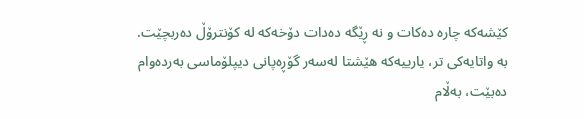کێشەکە چارە دەکات و نە ڕێگە دەدات دۆخەکە لە کۆنترۆڵ دەربچێت. بە واتایەکی تر، یارییەکە هێشتا لەسەر گۆڕەپانی دیپلۆماسی بەردەوام دەبێت، بەڵام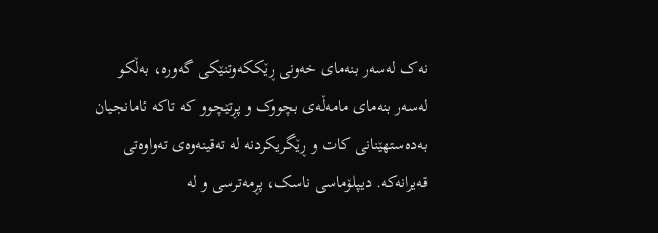نەک لەسەر بنەمای خەونی ڕێککەوتنێکی گەورە، بەڵکو لەسەر بنەمای مامەڵەی بچووک و پڕتێچوو کە تاکە ئامانجیان بەدەستهێنانی کات و ڕێگریکردنە لە تەقینەوەی تەواوەتی قەیرانەکە. دیپلۆماسی ناسک، پڕمەترسی و لە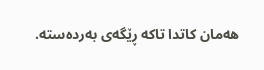هەمان کاتدا تاکە ڕێگەی بەردەستە.